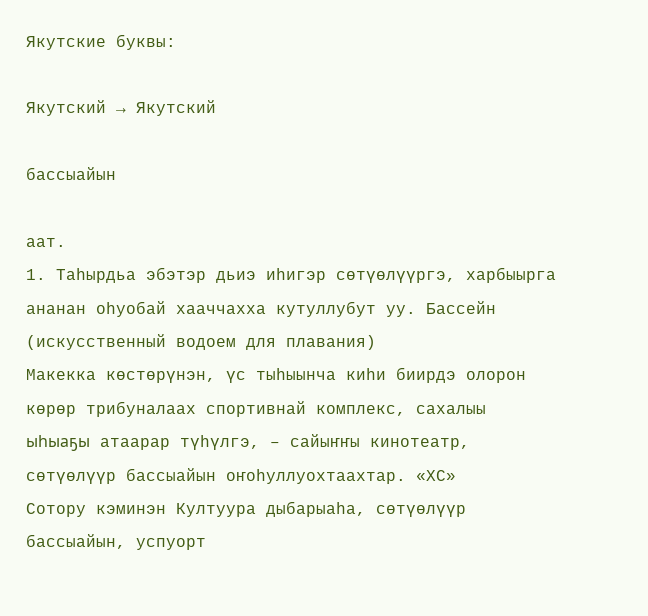Якутские буквы:

Якутский → Якутский

бассыайын

аат.
1. Таһырдьа эбэтэр дьиэ иһигэр сөтүөлүүргэ, харбыырга ананан оһуобай хааччахха кутуллубут уу. Бассейн (искусственный водоем для плавания)
Макекка көстөрүнэн, үс тыһыынча киһи биирдэ олорон көрөр трибуналаах спортивнай комплекс, сахалыы ыһыаҕы атаарар түһүлгэ, – сайыҥҥы кинотеатр, сөтүөлүүр бассыайын оҥоһуллуохтаахтар. «ХС»
Сотору кэминэн Култуура дыбарыаһа, сөтүөлүүр бассыайын, успуорт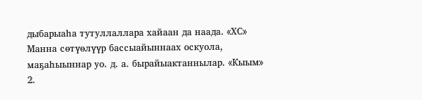дыбарыаһа тутуллаллара хайаан да наада. «ХС»
Манна сөтүөлүүр бассыайыннаах оскуола, маҕаһыыннар уо. д. а. бырайыактаннылар. «Кыым»
2.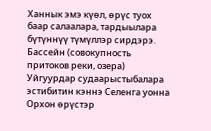Ханнык эмэ күөл, өрүс туох баар салаалара, тардыылара бүтүннүү түмүллэр сирдэрэ. Бассейн (совокупность притоков реки, озера)
Уйгуурдар судаарыстыбалара эстибитин кэннэ Селенга уонна Орхон өрүстэр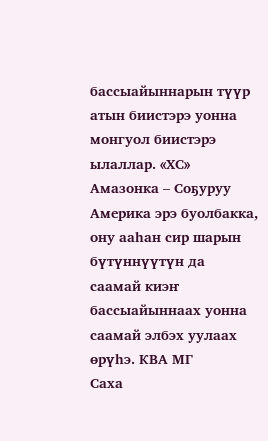бассыайыннарын түүр атын биистэрэ уонна монгуол биистэрэ ылаллар. «ХС»
Амазонка – Соҕуруу Америка эрэ буолбакка, ону ааһан сир шарын бүтүннүүтүн да саамай киэҥ бассыайыннаах уонна саамай элбэх уулаах өрүһэ. КВА МГ
Саха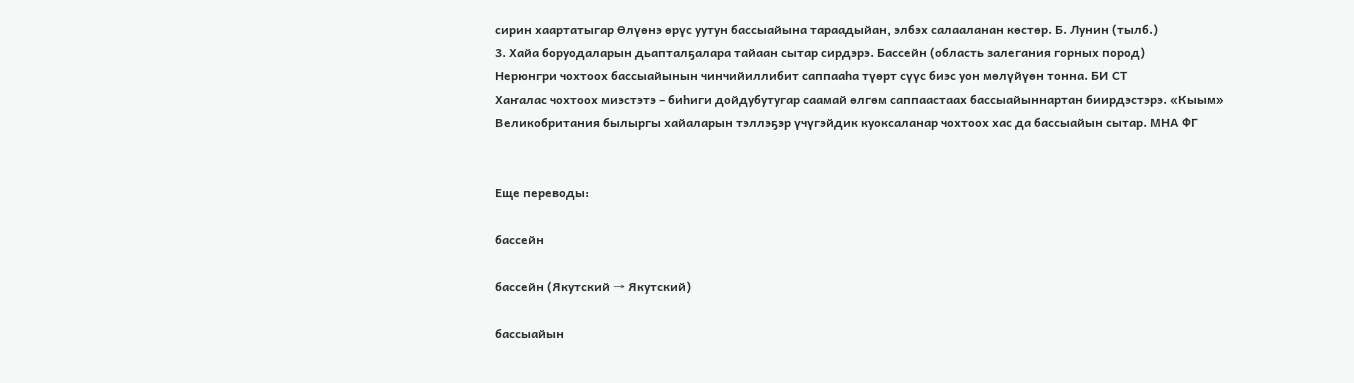сирин хаартатыгар Өлүөнэ өрүс уутун бассыайына тараадыйан, элбэх салааланан көстөр. Б. Лунин (тылб.)
3. Хайа боруодаларын дьапталҕалара тайаан сытар сирдэрэ. Бассейн (область залегания горных пород)
Нерюнгри чохтоох бассыайынын чинчийиллибит саппааһа түөрт сүүс биэс уон мөлүйүөн тонна. БИ СТ
Хаҥалас чохтоох миэстэтэ – биһиги дойдубутугар саамай өлгөм саппаастаах бассыайыннартан биирдэстэрэ. «Кыым»
Великобритания былыргы хайаларын тэллэҕэр үчүгэйдик куоксаланар чохтоох хас да бассыайын сытар. МНА ФГ


Еще переводы:

бассейн

бассейн (Якутский → Якутский)

бассыайын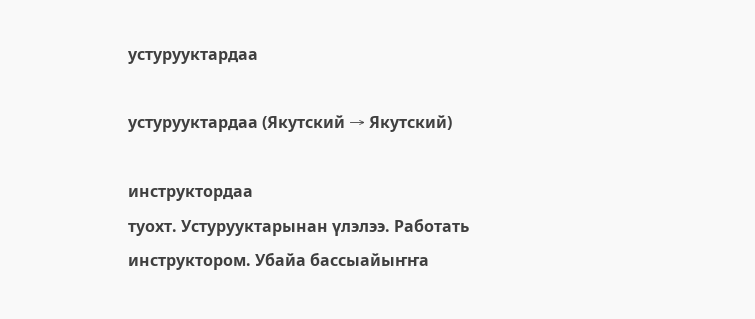устурууктардаа

устурууктардаа (Якутский → Якутский)

инструктордаа
туохт. Устурууктарынан үлэлээ. Работать инструктором. Убайа бассыайыҥҥа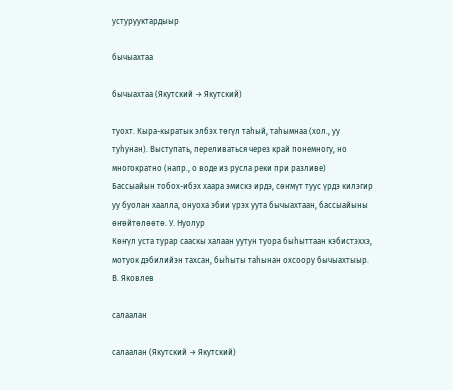устурууктардыыр

бычыахтаа

бычыахтаа (Якутский → Якутский)

туохт. Кыра-кыратык элбэх төгүл таһый, таһымнаа (хол., уу туһунан). Выступать, переливаться через край понемногу, но многократно (напр., о воде из русла реки при разливе)
Бассыайын тобох-ибэх хаара эмискэ ирдэ, сөҥмүт туус үрдэ килэгир уу буолан хаалла, онуоха эбии үрэх уута бычыахтаан, бассыайыны өҥөйтөлөөтө. У. Нуолур
Көҥүл уста турар сааскы халаан уутун туора быһыттаан кэбистэххэ, мотуок дэбилийэн тахсан, быһыты таһынан охсоору бычыахтыыр. В. Яковлев

салаалан

салаалан (Якутский → Якутский)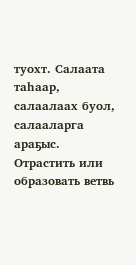туохт. Салаата таһаар, салаалаах буол, салааларга араҕыс. Отрастить или образовать ветвь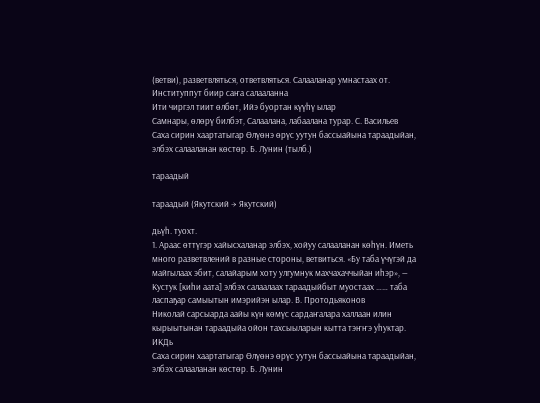(ветви), разветвляться, ответвляться. Салааланар умнастаах от. Институппут биир саҥа салааланна
Ити чиргэл тиит өлбөт, Ийэ буортан күүһү ылар
Самнары, өлөрү билбэт, Салаалана, лабаалана турар. С. Васильев
Саха сирин хаартатыгар Өлүөнэ өрүс уутун бассыайына тараадыйан, элбэх салааланан көстөр. Б. Лунин (тылб.)

тараадый

тараадый (Якутский → Якутский)

дьүһ. туохт.
1. Араас өттүгэр хайысхаланар элбэх, хойуу салааланан көһүн. Иметь много разветвлений в разные стороны, ветвиться. «Бу таба үчүгэй да майгылаах эбит, салайарым хоту улгумнук махчахаччыйан иһэр», — Кустук [киһи аата] элбэх салаалаах тараадыйбыт муостаах …… таба ласпаҕар самыытын имэрийэн ылар. В. Протодьяконов
Николай сарсыарда аайы күн көмүс сардаҥалара халлаан илин кырыытынан тараадыйа ойон тахсыыларын кытта тэҥҥэ уһуктар. ИКДь
Саха сирин хаартатыгар Өлүөнэ өрүс уутун бассыайына тараадыйан, элбэх салааланан көстөр. Б. Лунин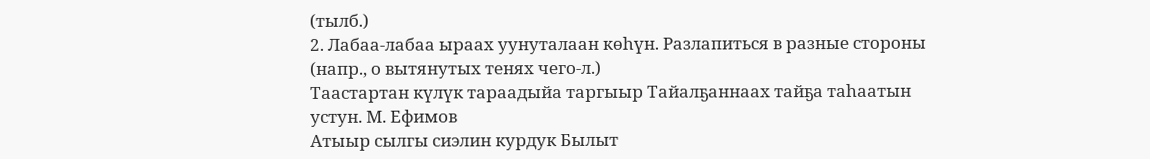(тылб.)
2. Лабаа-лабаа ыраах уунуталаан көһүн. Разлапиться в разные стороны (напр., о вытянутых тенях чего-л.)
Таастартан күлүк тараадыйа таргыыр Тайалҕаннаах тайҕа таһаатын устун. М. Ефимов
Атыыр сылгы сиэлин курдук Былыт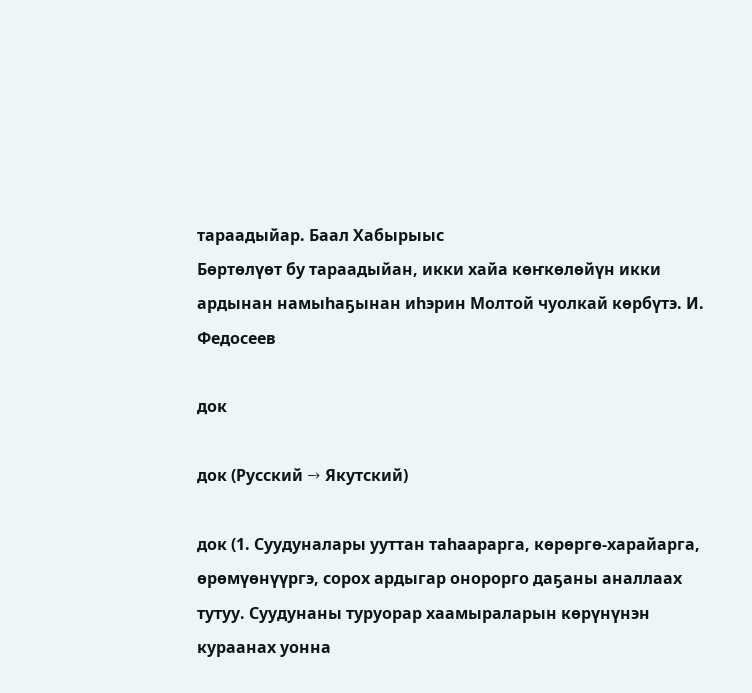тараадыйар. Баал Хабырыыс
Бөртөлүөт бу тараадыйан, икки хайа көҥкөлөйүн икки ардынан намыһаҕынан иһэрин Молтой чуолкай көрбүтэ. И. Федосеев

док

док (Русский → Якутский)

док (1. Суудуналары ууттан таһаарарга, көрөргө-харайарга, өрөмүөнүүргэ, сорох ардыгар онорорго даҕаны аналлаах тутуу. Суудунаны туруорар хаамыраларын көрүнүнэн кураанах уонна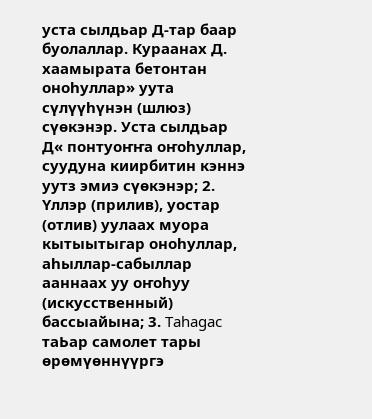уста сылдьар Д-тар баар буолаллар. Кураанах Д. хаамырата бетонтан оноһуллар» уута сүлүүһүнэн (шлюз) сүөкэнэр. Уста сылдьар Д« понтуоҥҥа оҥоһуллар, суудуна киирбитин кэннэ уутз эмиэ сүөкэнэр; 2. Үллэр (прилив), уостар (отлив) уулаах муора кытыытыгар оноһуллар, аһыллар-сабыллар ааннаах уу оҥоһуу (искусственный) бассыайына; 3. Tahagac таЬар самолет тары өрөмүөннүүргэ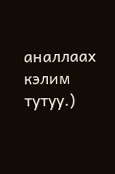аналлаах кэлим тутуу.)